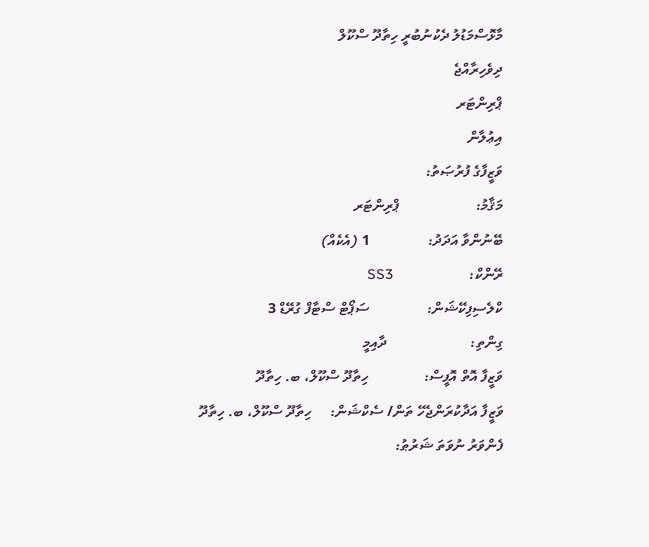މާޅޮސްމަޑުލު ދެކުނުބުރީ ހިތާދޫ ސްކޫލް
ދިވެހިރާއްޖެ
ޕްރިންޓަރ
އިޢުލާން
ވަޒީފާގެ ފުރުޞަތު:
މަޤާމު:                     ޕްރިންޓަރ
ބޭނުންވާ އަދަދު:                1 (އެކެއް)
ރޭންކް:                     SS3
ކްލެސިފިކޭޝަން:                ސަޕޯޓް ސްޓާފް ގުރޭޑް 3
ގިންތި:                       ދާއިމީ
ވަޒީފާ އޮތް އޮފީސް:               ހިތާދޫ ސްކޫލް، ބ. ހިތާދޫ
ވަޒީފާ އަދާކުރަންޖެހޭ ތަން/ ސެކްޝަން:     ހިތާދޫ ސްކޫލް، ބ. ހިތާދޫ
ފެންވަރު ނުވަތަ ޝަރުޠު: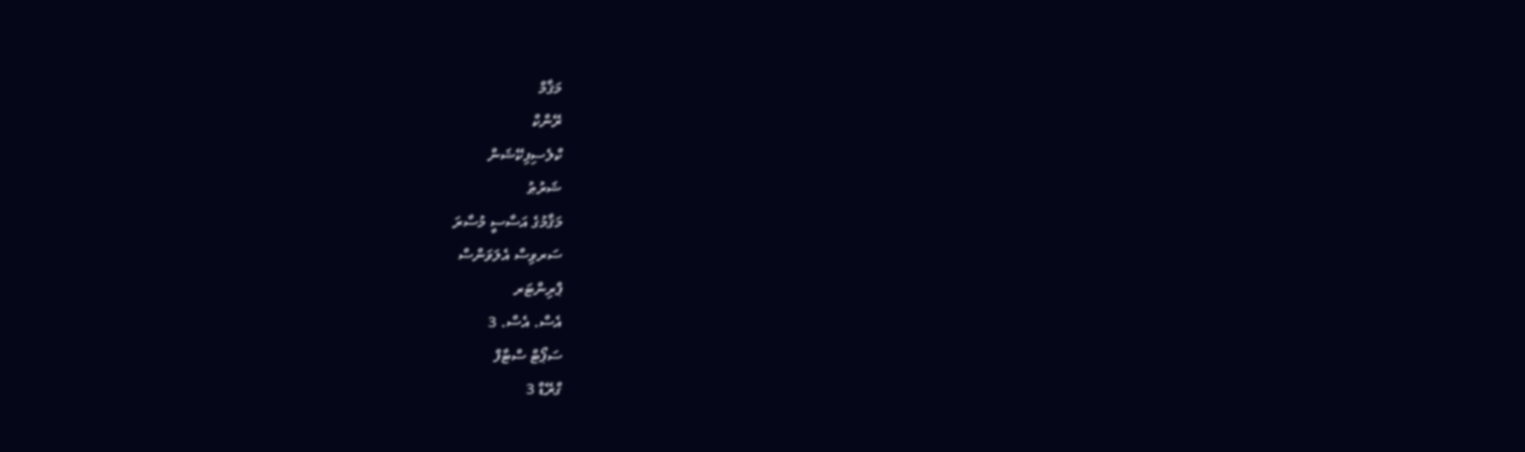މަޤާމް
ރޭންކް
ކްލެސިފިކޭޝަން
ޝަރުޠު
މަޤާމުގެ އަސާސީ މުސާރަ
ސަރވިސް އެލަވަންސް
ޕްރިންޓަރ
އެސް. އެސް. 3
ސަޕޯޓް ސްޓާފް
ގްރޭޑް 3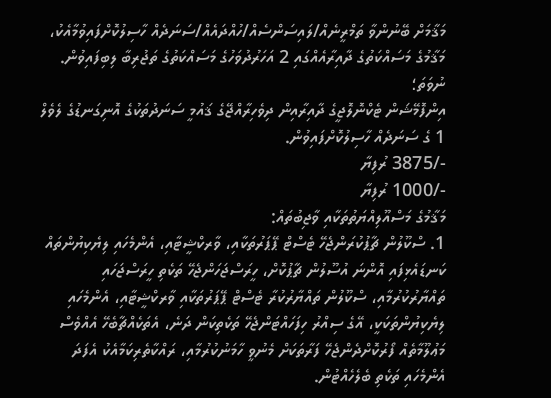މަޤާމަށް ބޭނުންވާ ތަމްރީނެއް/ލައިސަންސެއް/ހުއްދައެއް/ސަނަދެއް ހާސިލުކޮށްފައިވުމާއެކު، މަޤާމުގެ މަސައްކަތުގެ ދާއިރާއެއްގައި 2 އަހަރުދުވަހުގެ މަސައްކަތުގެ ތަޖުރިބާ ލިބިފައިވުން. ނުވަތަ؛
އިންފޮމޭޝަން ޓެކްނޮލޮޖީގެ ދާއިރާއިން ދިވެހިރާއްޖޭގެ ޤައުމީ ސަނަދުތަކުގެ އޮނިގަނޑުގެ ލެވެލް 1 ގެ ސަނަދެއް ހާސިލުކޮށްފައިވުން.
-/3875 ރުފިޔާ
-/1000 ރުފިޔާ
މަޤާމުގެ މަސްއޫލިއްޔަތުތަކާއި ވާޖިބުތައް:
1. ސްކޫލުން ޗާޕުކުރަންޖެހޭ ޓެސްޓް ޕޭޕަރުތަކާއި، ވާރކްޝީޓާއި، އެންމެހައި ލިޔެކިޔުންތައް ކަނޑައެޅިފައި އޮންނަ އުސޫލުން ޗާޕުކޮށް، ހީރަސްޖަހަންޖެހޭ ތަކެތި ހީރަސްޖަހައި ތައްޔާރުކުރުމާއި، ސްކޫލުން ތައްޔާރުކުރާ ޓެސްޓް ޕޭޕަރުތަކާއި ވާރކްޝީޓާއި، އެންމެހައި ލިޔެކިޔުންތަކަކީ، އޭގެ ސިއްރު ހިފަހައްޓަންޖެހޭ ތަކެތިކަން ދަނެ، އެތަކެއްޗާބެހޭ އެއްވެސް މަޢުލޫމާތެއް ފޯރުކޮށްދެންޖެހޭ ފަރާތަކަށް މެނުވީ ހާމަނުކުރުމާއި، ރައްކާތެރިކަމާއެކު އެފަދަ އެންމެހައި ތަކެތި ބެލެހެއްޓުން.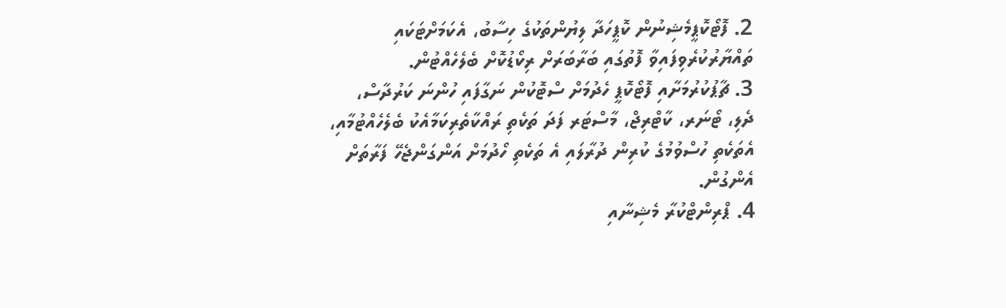2. ފޮޓޯކޮޕީމެޝިނުން ކޮޕީހަދާ ލިޔުންތަކުގެ ހިސާބު، އެކަމަށްޓަކައި ތައްޔާރުކުރެވިފައިވާ ފޮތުގައި ބަރާބަރަށް ރިކޯޑުކޮށް ބެލެހެއްޓުން.
3. ޗާޕުކުރުމަށާއި ފޮޓޯކޮޕީ ހެދުމަށް ސްޓޮކުން ނަގާފައި ހުންނަ ކަރުދާސް، ދެލި، ޓޯނަރ، ކާޓްރިޖް، މާސްޓަރ ފަދަ ތަކެތި ރައްކާތެރިކަމާއެކު ބެލެހެއްޓުމާއި، އެތަކެތި ހުސްވުމުގެ ކުރިން ދުރާލައި އެ ތަކެތި ހޯދުމަށް އަންގަންޖެހޭ ފަރާތަށް އެންގުން.
4. ޕްރިންޓްކުރާ މެޝިނާއި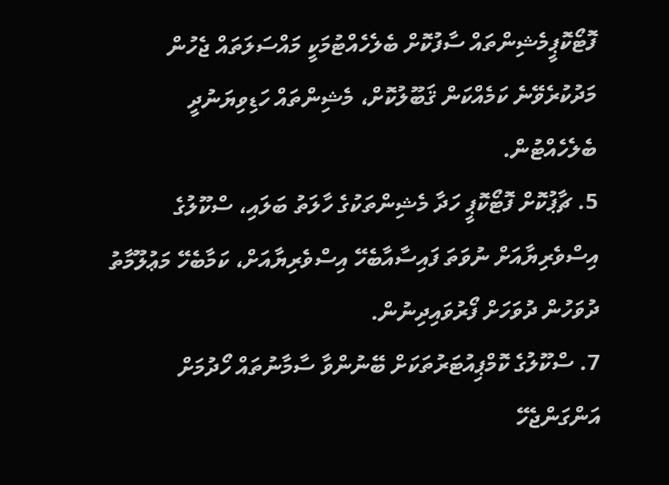ފޮޓޯކޮޕީމެޝިންތައް ސާފުކޮށް ބެލެހެއްޓުމަކީ މައްސަލަތައް ޖެހުން މަދުކުރެވޭނެ ކަމެއްކަން ޤަބޫލުކޮށް، މެޝިންތައް ހަޑިވިޔަނުދީ ބެލެހެއްޓުން.
5. ޗާޕުކޮށް ފޮޓޯކޮޕީ ހަދާ މެޝިންތަކުގެ ހާލަތު ބަލައި، ސްކޫލުގެ އިސްވެރިޔާއަށް ނުވަތަ ފައިސާއާބެހޭ އިސްވެރިޔާއަށް، ކަމާބެހޭ މަޢުލޫމާތު ދުވަހުން ދުވަހަށް ފޯރުވައިދިނުން.
7. ސްކޫލުގެ ކޮމްޕިއުޓަރުތަކަށް ބޭނުންވާ ސާމާނުތައް ހޯދުމަށް އަންގަންޖެހޭ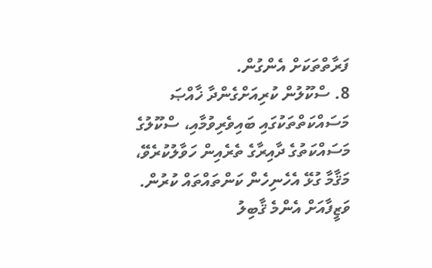ފަރާތްތަކަށް އެންގުން.
8. ސްކޫލުން ކުރިއަށްގެންދާ ޚާއްޞަ މަސައްކަތްތަކުގައި ބައިވެރިވުމާއި، ސްކޫލުގެ މަސައްކަތުގެ ދާއިރާގެ ތެރެއިން ހަވާލުކުރެވޭ، މަޤާމާ ގުޅޭ އެހެނިހެން ކަންތައްތައް ކުރުން.
ވަޒީފާއަށް އެންމެ ޤާބިލު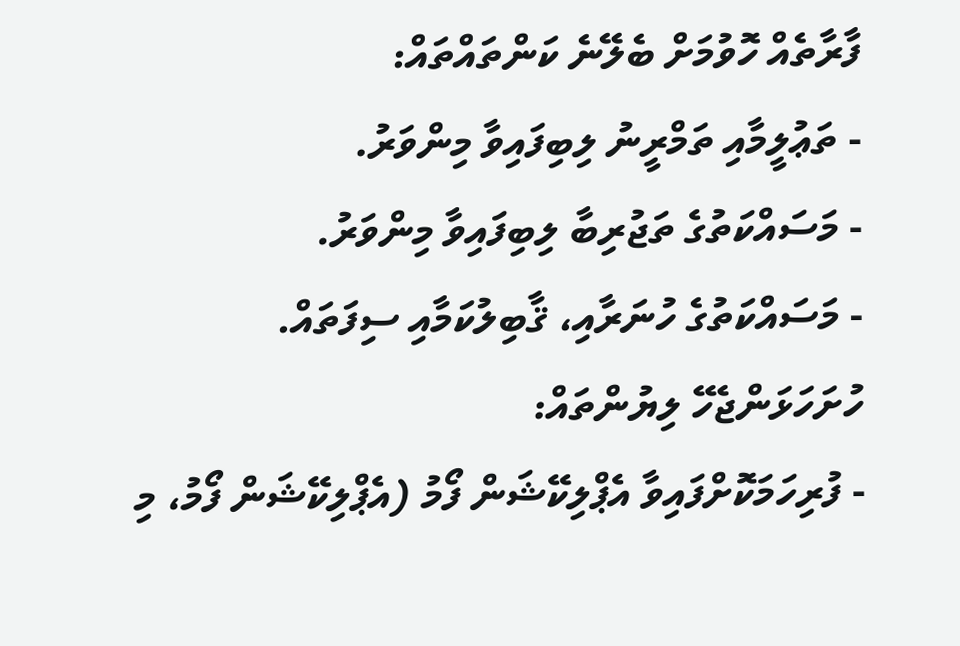ފާރާތެއް ހޮވުމަށް ބެލޭނެ ކަންތައްތައް:
- ތަޢުލީމާއި ތަމްރީނު ލިބިފައިވާ މިންވަރު.
- މަސައްކަތުގެ ތަޖުރިބާ ލިބިފައިވާ މިންވަރު.
- މަސައްކަތުގެ ހުނަރާއި، ޤާބިލުކަމާއި ސިފަތައް.
ހުށަހަޅަންޖެހޭ ލިޔުންތައް:
- ފުރިހަމަކޮށްފައިވާ އެޕްލިކޭޝަން ފޯމު (އެޕްލިކޭޝަން ފޯމު، މި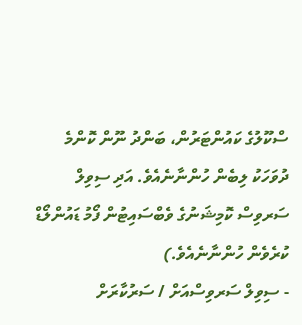ސްކޫލުގެ ކައުންޓަރުން، ބަންދު ނޫން ކޮންމެ ދުވަހަކު ލިބެން ހުންނާނެއެވެ. އަދި ސިވިލް ސަރވިސް ކޮމިޝަނުގެ ވެބްސައިޓުން ފޯމު ޑައުންލޯޑް ކުރެވެން ހުންނާނެއެވެ.)
- ސިވިލް ސަރވިސްއަށް / ސަރުކާރަށް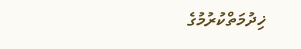ޚިދުމަތްކުރުމުގެ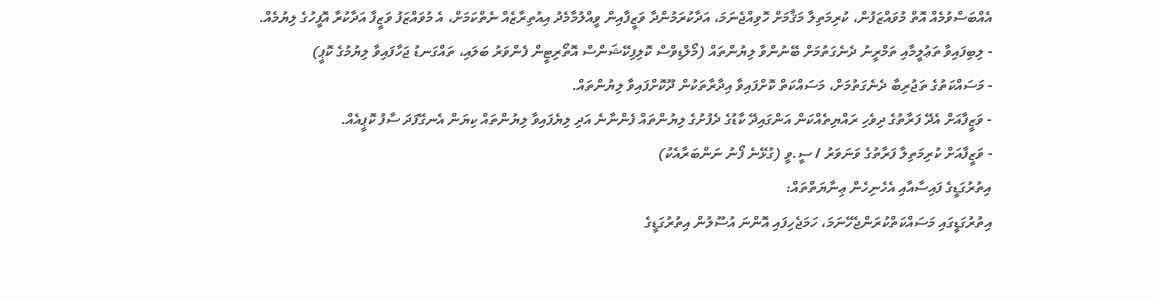އެއްބަސްވުމެއް އޮތް މުވައްޒަފުން، ކުރިމަތިލާ މަޤާމަށް ހޮވިއްޖެނަމަ، އަދާކުރަމުންދާ ވަޒީފާއިން ވީއްލުމާމެދު އިއުތިރާޒެއް ނެތްކަމަށް، އެ މުވައްޒަފު ވަޒީފާ އަދާކުރާ އޮފީހުގެ ލިޔުމެއް.
- ލިބިފައިވާ ތަޢުލީމާއި ތަމްރީނު ދެނެގަތުމަށް ބޭނުންވާ ލިޔުންތައް (މޯލްޑިވްސް ކޮލިފިކޭޝަންސް އޮތޯރިޓީން ފެންވަރު ބަލައި، ތައްގަނޑު ޖަހާފައިވާ ލިޔުމުގެ ކޮޕީ)
- މަސައްކަތުގެ ތަޖުރިބާ ދެނެގަތުމަށް، މަސައްކަތް ކޮށްފައިވާ އިދާރާތަކުން ދޫކޮށްފައިވާ ލިޔުންތައް.
- ވަޒީފާއަށް އެދޭ ފަރާތުގެ ދިވެހި ރައްޔިތެއްކަން އަންގައިދޭ ކާޑުގެ ދެފުށުގެ ލިޔުންތައް ފެންނާނެ އަދި ލިޔެފައިވާ ލިޔުންތައް ކިޔަން އެނގޭފަދަ ސާފު ކޮޕީއެއް.
- ވަޒީފާއަށް ކުރިމަތިލާ ފަރާތުގެ ވަނަވަރު / ސީ.ވީ (ގުޅޭނެ ފޯނު ނަންބަރާއެކު)
އިތުރުގަޑީގެ ފައިސާއާއި އެހެނިހެން ޢިނާޔަތްތައް:
އިތުރުގަޑީގައި މަސައްކަތްކުރަންޖެހޭނަމަ، ހަމަޖެހިފައި އޮންނަ އުސޫލުން އިތުރުގަޑީގެ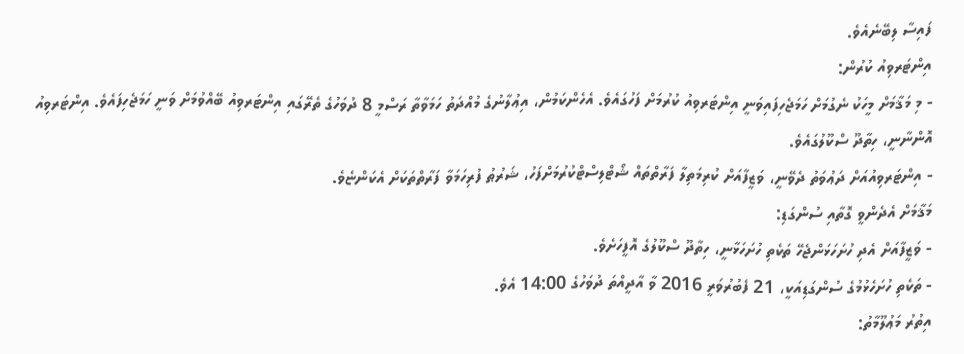ފައިސާ ލިބޭނެއެވެ.
އިންޓަރވިއު ކުރުން:
- މި މަޤާމަށް މީހަކު ނެގުމަށް ހަމަޖެހިފައިވަނީ އިންޓަރވިއު ކުރުމަށް ފަހުގައެވެ. އެހެންކަމުން، އިޢުލާނުގެ މުއްދަތު ހަމަވާތާ ރަސްމީ 8 ދުވަހުގެ ތެރޭގައި އިންޓަރވިއު ބޭއްވުމަށް ވަނީ ހަމަޖެހިފައެވެ. އިންޓަރވިއު އޮންނާނީ، ހިތާދޫ ސްކޫލުގައެވެ.
- އިންޓަރވިއުއަށް ދަޢުވަތު ދެވޭނީ، ވަޒީފާއަށް ކުރިމަތިލާ ފަރާތްތައް ޝޯޓްލިސްޓްކުރުމަށްފަހު، ޝަރުޠު ފުރިހަމަވާ ފަރާތްތަކަށް އެކަންޏެވެ.
މަޤާމަށް އެދެންވީ ގޮތާއި ސުންގަޑި:
- ވަޒީފާއަށް އެދި ހުށަހަޅަންޖެހޭ ތަކެތި ހުށަހަޅާނީ، ހިތާދޫ ސްކޫލުގެ އޮފީހަށެވެ.
- ތަކެތި ހުށަހެޅުމުގެ ސުންގަޑިއަކީ، 21 ފެބުރުވަރީ 2016 ވާ އާދީއްތަ ދުވަހުގެ 14:00 އެވެ.
އިތުރު މަޢުލޫމާތު: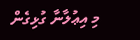މި އިޢުލާނާ ގުޅިގެން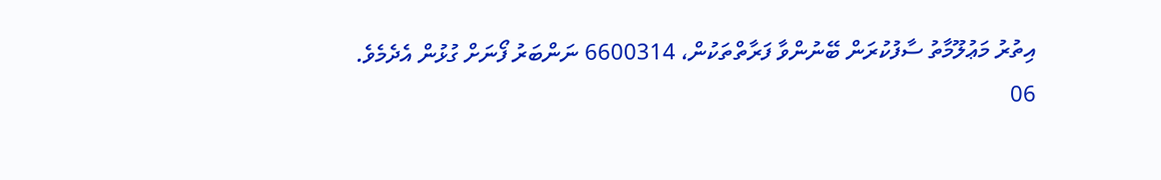އިތުރު މަޢުލޫމާތު ސާފުކުރަން ބޭނުންވާ ފަރާތްތަކުން، 6600314 ނަންބަރު ފޯނަށް ގުޅުން އެދެމެވެ.
06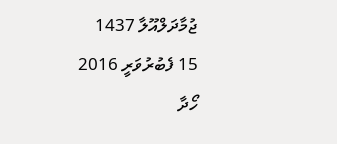ޖުމާދަލްއޫލާ 1437
15 ފެބުރުވަރީ 2016
ހޯދާ